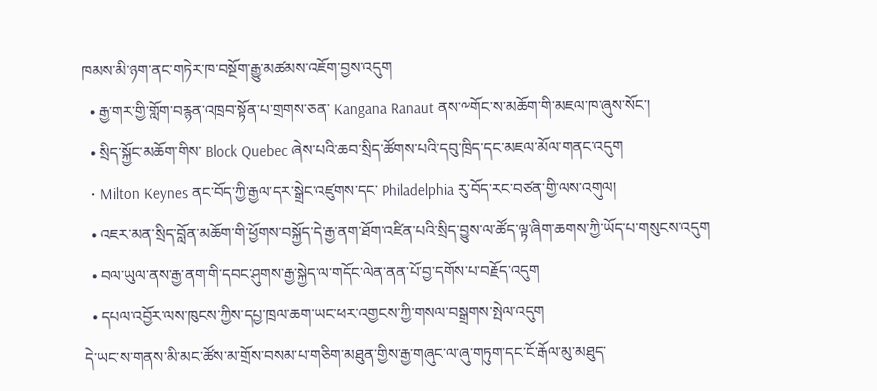ཁམས་མི་ཉག་ནང་གཏེར་ཁ་བསྔོག་རྒྱུ་མཚམས་འཇོག་བྱས་འདུག
  • རྒྱ་གར་གྱི་གློག་བརྙན་འཁྲབ་སྟོན་པ་གྲགས་ཅན་ Kangana Ranaut ནས་༸གོང་ས་མཆོག་གི་མཇལ་ཁ་ཞུས་སོང་།
  • སྲིད་སྐྱོང་མཆོག་གིས་ Block Quebec ཞེས་པའི་ཆབ་སྲིད་ཚོགས་པའི་དབུ་ཁྲིད་དང་མཇལ་མོལ་གནང་འདུག
  • Milton Keynes ནང་བོད་ཀྱི་རྒྱལ་དར་སྒྲེང་འཛུགས་དང་ Philadelphia རུ་བོད་རང་བཙན་གྱི་ལས་འགུལ།
  • འཇར་མན་སྲིད་བློན་མཆོག་གི་ཕྱོགས་བསྐྱོད་དེ་རྒྱ་ནག་ཐོག་འཛིན་པའི་སྲིད་བྱུས་ལ་ཚོད་ལྟ་ཞིག་ཆགས་ཀྱི་ཡོད་པ་གསུངས་འདུག
  • བལ་ཡུལ་ནས་རྒྱ་ནག་གི་དབང་ཤུགས་རྒྱ་སྐྱེད་ལ་གདོང་ལེན་ནན་པོ་བྱ་དགོས་པ་བརྗོད་འདུག
  • དཔལ་འབྱོར་ལས་ཁུངས་ཀྱིས་དཔྱ་ཁྲལ་ཆག་ཡང་ཕར་འགྱངས་ཀྱི་གསལ་བསྒྲགས་སྤེལ་འདུག
དེ་ཡང་ས་གནས་མི་མང་ཚོས་མ་གྲོས་བསམ་པ་གཅིག་མཐུན་གྱིས་རྒྱ་གཞུང་ལ་ཞུ་གཏུག་དང་ངོ་རྒོལ་མུ་མཐུད་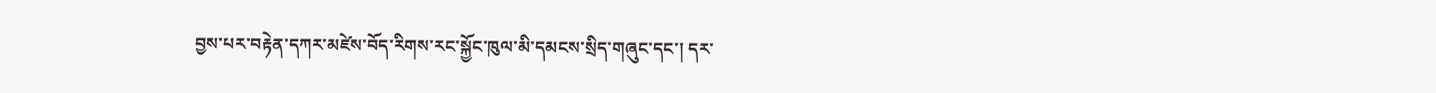བྱས་པར་བརྟེན་དཀར་མཛེས་བོད་རིགས་རང་སྐྱོང་ཁུལ་མི་དམངས་སྲིད་གཞུང་དང་། དར་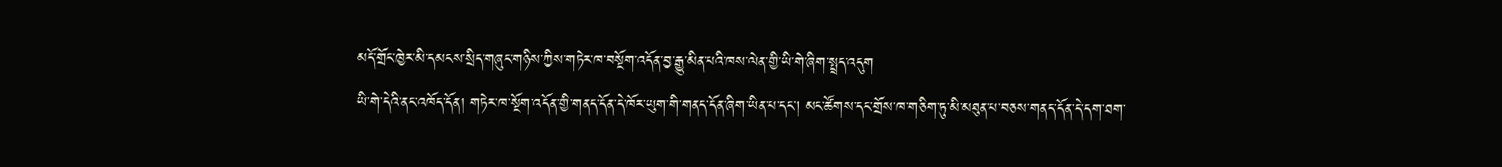མདོ་གྲོང་ཁྱེར་མི་དམངས་སྲིད་གཞུང་གཉིས་ཀྱིས་གཏེར་ཁ་བསྔོག་འདོན་བྱ་རྒྱུ་མིན་པའི་ཁས་ལེན་གྱི་ཡི་གེ་ཞིག་སྤྲད་འདུག
ཡི་གེ་དེའི་ནང་འཁོད་དོན། གཏེར་ཁ་སྔོག་འདོན་གྱི་གནད་དོན་དེ་ཁོར་ཡུག་གི་གནད་དོན་ཞིག་ཡིན་པ་དང། མང་ཚོགས་དང་གྲོས་ཁ་གཅིག་ཏུ་མི་མཐུན་པ་བཅས་གནད་དོན་དེ་དག་ཐག་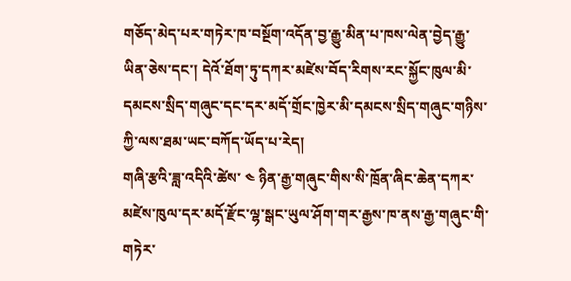གཅོད་མེད་པར་གཏེར་ཁ་བསྔོག་འདོན་བྱ་རྒྱུ་མིན་པ་ཁས་ལེན་བྱེད་རྒྱུ་ཡིན་ཅེས་དང་། དེའོ་ཐོག་ཏུ་དཀར་མཛེས་བོད་རིགས་རང་སྐྱོང་ཁུལ་མི་དམངས་སྲིད་གཞུང་དང་དར་མདོ་གྲོང་ཁྱེར་མི་དམངས་སྲིད་གཞུང་གཉིས་ཀྱི་ལས་ཐམ་ཡང་བཀོད་ཡོད་པ་རེད།
གཞི་རྩའི་ཟླ་འདིའི་ཚེས་ ༤ ཉིན་རྒྱ་གཞུང་གིས་སི་ཁྲོན་ཞིང་ཆེན་དཀར་མཛེས་ཁུལ་དར་མདོ་རྫོང་ལྷ་སྒང་ཡུལ་ཤོག་གར་རྒྱས་ཁ་ནས་རྒྱ་གཞུང་གི་གཏེར་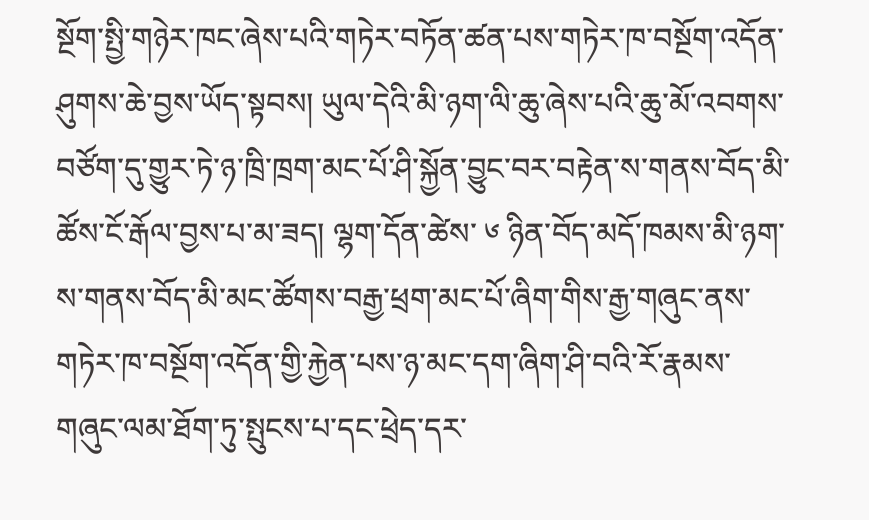སྔོག་སྤྱི་གཉེར་ཁང་ཞེས་པའི་གཏེར་བཏོན་ཚན་པས་གཏེར་ཁ་བསྔོག་འདོན་ཤུགས་ཆེ་བྱས་ཡོད་སྟབས། ཡུལ་དེའི་མི་ཉག་ལི་ཆུ་ཞེས་པའི་ཆུ་མོ་འབགས་བཙོག་དུ་གྱུར་ཏེ་ཉ་ཁྲི་ཁྲག་མང་པོ་ཤི་སྐྱོན་བྱུང་བར་བརྟེན་ས་གནས་བོད་མི་ཚོས་ངོ་རྒོལ་བྱས་པ་མ་ཟད། ལྷག་དོན་ཚེས་ ༦ ཉིན་བོད་མདོ་ཁམས་མི་ཉག་ས་གནས་བོད་མི་མང་ཚོགས་བརྒྱ་ཕྲག་མང་པོ་ཞིག་གིས་རྒྱ་གཞུང་ནས་གཏེར་ཁ་བསྔོག་འདོན་གྱི་རྐྱེན་པས་ཉ་མང་དག་ཞིག་ཤི་བའི་རོ་རྣམས་གཞུང་ལམ་ཐོག་ཏུ་སྤུངས་པ་དང་ཕྲེད་དར་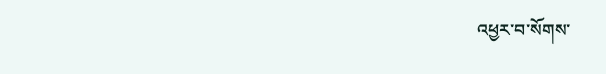འཕྱར་བ་སོགས་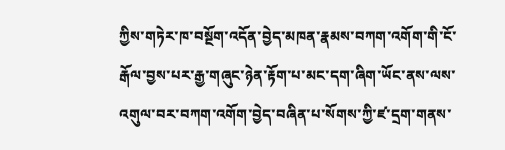ཀྱིས་གཏེར་ཁ་བསྔོག་འདོན་བྱེད་མཁན་རྣམས་བཀག་འགོག་གི་ངོ་རྒོལ་བྱས་པར་རྒྱ་གཞུང་ཉེན་རྟོག་པ་མང་དག་ཞིག་ཡོང་ནས་ལས་འགུལ་བར་བཀག་འགོག་བྱེད་བཞིན་པ་སོགས་ཀྱི་ཛ་དྲག་གནས་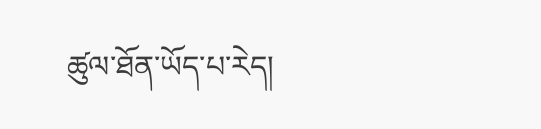ཚུལ་ཐོན་ཡོད་པ་རེད།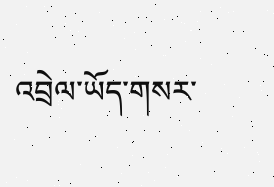འབྲེལ་ཡོད་གསར་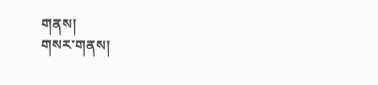གནས།
གསར་གནས།